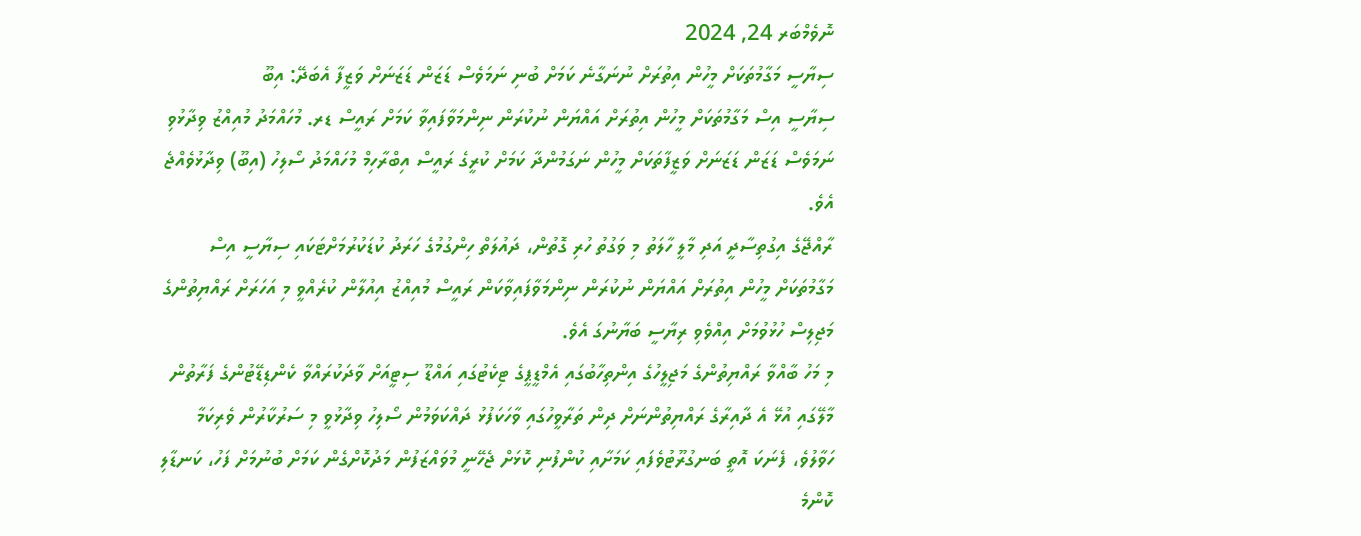ނޮވެމްބަރ 24, 2024
ސިޔާސީ މަގާމުތަކަށް މީހުން އިތުރަށް ނުނަގާނެ ކަމަށް ބުނި ނަމަވެސް ޑަޒަން ޑަޒަނަށް ވަޒީފާ އެބަދޭ: އިބޫ
ސިޔާސީ އިސް މަގާމުތަކަށް މީހުން އިތުރަށް އައްޔަން ނުކުރަން ނިންމަވާފައިވާ ކަމަށް ރައީސް ޑރ. މުހައްމަދު މުއިއްޒު ވިދާޅުވި ނަމަވެސް ޑަޒަން ޑަޒަނަށް ވަޒީފާތަކަށް މީހުން ނަގަމުންދާ ކަމަށް ކުރީގެ ރައީސް އިބްރާހިމް މުހައްމަދު ސޯލިހު (އިބޫ) ވިދާޅުވެއްޖެ އެވެ.
ރާއްޖޭގެ އިގުތިސާދީ އަދި މާލީ ހާލަތު މި ވަގުތު ހުރި ގޮތުން، ދައުލަތް ހިންގުމުގެ ހަރަދު ކުޑަކުރުމަށްޓަކައި ސިޔާސީ އިސް މަގާމުތަކަށް މީހުން އިތުރަށް އައްޔަން ނުކުރަން ނިންމަވާފައިވާކަން ރައީސް މުއިއްޒު އިއުލާން ކުރެއްވީ މި އަހަރަށް ރައްޔިތުންގެ މަޖިލިސް ހުޅުވުމަށް އިއްވެވި ރިޔާސީ ބަޔާނުގަ އެވެ.
މި މަހު ބާއްވާ ރައްޔިތުންގެ މަޖިލީހުގެ އިންތިހާބުގައި އެމްޑީޕީގެ ޓިކެޓުގައި އައްޑޫ ސިޓީއަށް ވާދަކުރައްވާ ކެންޑިޑޭޓުންގެ ފަރާތުން މާލޭގައި އުޅޭ އެ ދާއިރާގެ ރައްޔިތުންނަށް ދިން ތަރާވީހުގައި ވާހަކަފުޅު ދައްކަވަމުން ސޯލިހު ވިދާޅުވީ މި ސަރުކާރުން ވެރިކަމާ ހަވާލުވެ، ފެނަކަ އޮތީ ބަނގުރޫޓުވެފައި ކަމަށާއި ކުންފުނި ކޮޅަށް ޖެހޭނީ މުވައްޒަފުން މަދުކޮށްގެން ކަމަށް ބުނުމަށް ފަހު، ކަނޑާލި ކޮންމެ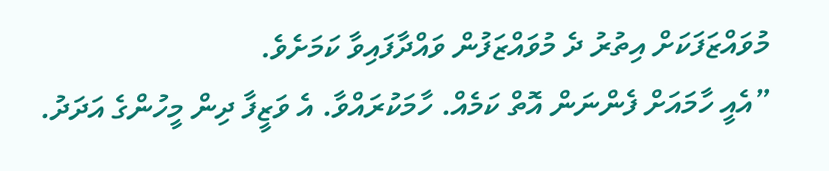މުވައްޒަފަކަށް އިތުރު ދެ މުވައްޒަފުން ވައްދާފައިވާ ކަމަށެވެ.
”އެއީ ހާމައަށް ފެންނަން އޮތް ކަމެއް. ހާމަކުރައްވާ. އެ ވަޒީފާ ދިން މީހުންގެ އަދަދު.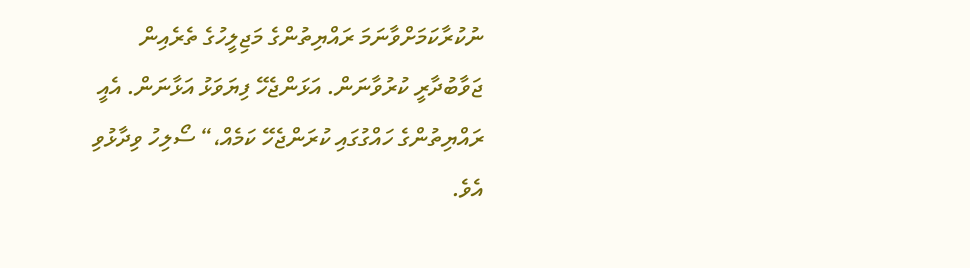ނުކުރާކަމަށްވާނަމަ ރައްޔިތުންގެ މަޖިލީހުގެ ތެރެއިން ޖަވާބުދާރީ ކުރުވާނަން. އަޅަންޖެހޭ ފިޔަވަޅު އަޅާނަން. އެއީ ރައްޔިތުންގެ ހައްގުގައި ކުރަންޖެހޭ ކަމެއް،“ ސޯލިހު ވިދާޅުވި އެވެ.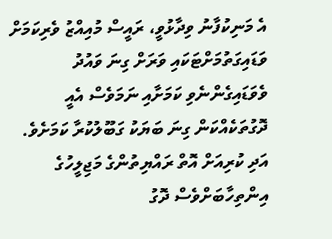އެ މަނިކުފާނު ވިދާޅުވީ، ރައީސް މުއިއްޒު ވެރިކަމަށް ވަޑައިގަތުމަށްޓަކައި ވަރަށް ގިނަ ވައުދު ވެވަޑައިގެންނެވި ކަމަށާއި ނަމަވެސް އެއީ ދޮގުތަކެއްކަން ގިނަ ބަޔަކު ގަބޫލުކުރާ ކަމަށެވެ. އަދި ކުރިއަށް އޮތް ރައްޔިތުންގެ މަޖިލީހުގެ އިންތިހާބަށްވެސް ދޮގު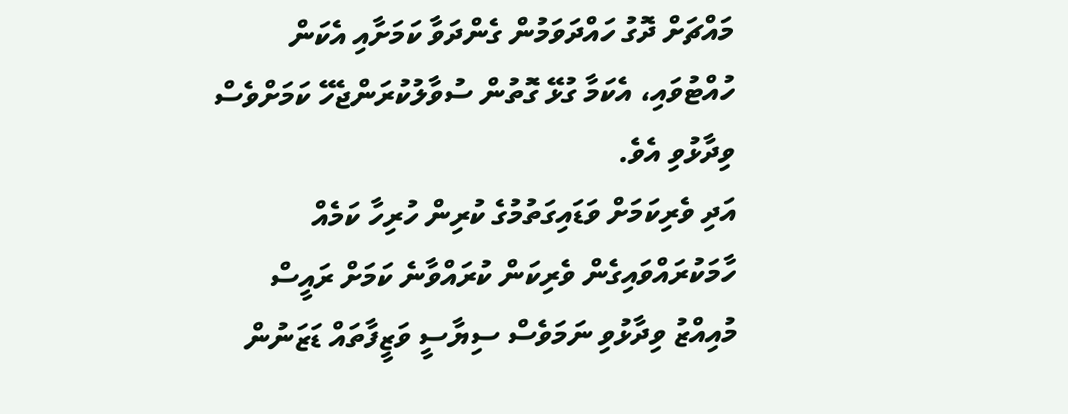މައްޗަށް ދޮގު ހައްދަވަމުން ގެންދަވާ ކަމަށާއި އެކަން ހުއްޓުވައި، އެކަމާ ގުޅޭ ގޮތުން ސުވާލުކުރަންޖެހޭ ކަމަށްވެސް ވިދާޅުވި އެވެ.
އަދި ވެރިކަމަށް ވަޑައިގަތުމުގެ ކުރިން ހުރިހާ ކަމެއް ހާމަކުރައްވައިގެން ވެރިކަން ކުރައްވާނެ ކަމަށް ރައީސް މުއިއްޒު ވިދާޅުވި ނަމަވެސް ސިޔާސީ ވަޒީފާތައް ޑަޒަނުން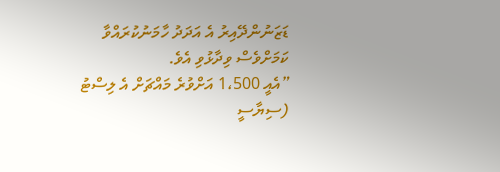ޑަޒަނުންދޭއިރު އެ އަދަދު ހާމަނުކުރައްވާ ކަމަށްވެސް ވިދާޅުވި އެވެ.
”އެއީ 1،500 އަށްވުރެ މައްޗަށް އެ ލިސްޓު (ސިޔާސީ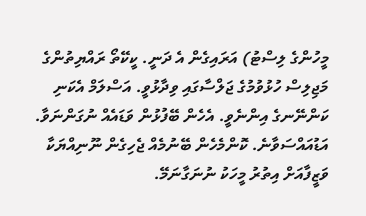މީހުންގެ ލިސްޓު) އަރައިގެން އެ ދަނީ. ކީކޭތޯ ރައްޔިތުންގެ މަޖިލިސް ހުޅުވުމުގެ ޖަލްސާގައި ވިދާޅުވީ. އަސްލަމް އެކަނި ކަންނޭނގެ އިންނެވީ. އެހެން ބޭފުޅުން ވަޑައެއް ނުގަންނަވާ. އަޑުއައްސަވާނެ. ކޮންމެހެން ބޭނުމެއް ޖެހިގެން ނޫނިއްޔަކާ ވަޒީފާއަށް އިތުރު މީހަކު ނުނަގާނަމޭ.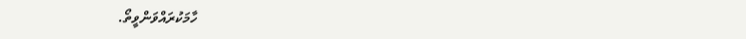ހާމަކުރައްވަންވީތޯ.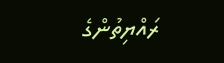ރައްޔިތުންގެ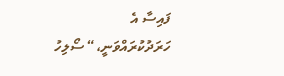ފައިސާ އެ ހަރަދުކުރައްވަނީ،“ ސޯލިހު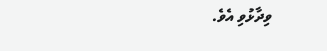ވިދާޅުވި އެވެ.